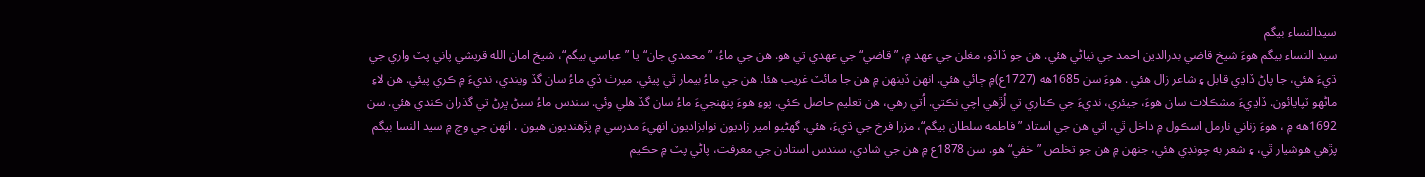سيدالنساء بيگم
سيد النساء بيگم ھوءَ شيخ قاضي بدرالدين احمد جي نياڻي ھئي. ھن جو ڏاڏو، مغلن جي عھد ۾، ”قاضي“ جي عھدي تي ھو. ھن جي ماءُ، ”محمدي جان“ يا ”عباسي بيگم“، شيخ امان الله قريشي پاني پٽ واري جي ڌيءَ ھئي، جا پاڻ ڏاڍي قابل ۽ شاعر زال ھئي . ھوءَ سن 1685ھه (1727ع)۾ ڄائي ھئي. انھن ڏينھن ۾ ھن جا مائٽ غريب ھئا. ھن جي ماءُ بيمار ٿي پيئي. ميرٺ ڏي ماءُ سان گڏ ويندي، نديءَ ۾ ڪري پيئي. ھن لاءِ ماڻھو ٽپايائون. ڏاڍيءَ مشڪلات سان ھوءَ، جيئري، نديءَ جي ڪناري تي لُڙھي اچي نڪتي. اُتي رھي، ھن تعليم حاصل ڪئي. پوءِ ھوءَ پنھنجيءَ ماءُ سان گڏ ھلي وئي. سندس ماءُ سبڻ ڀرڻ تي گذران ڪندي ھئي. سن 1692ھه ۾ ، ھوءَ زناني نارمل اسڪول ۾ داخل ٿي. اتي ھن جي استاد ”فاطمه سلطان بيگم“، مزرا فرخ جي ڌيءَ، ھئي. گھڻيو امير زاديون نوابزاديون انھيءَ مدرسي ۾ پڙھنديون ھيون . انھن جي وچ ۾ سيد النسا بيگم پڙھي ھوشيار ٿي، ۽ شعر به چونڊي ھئي، جنھن ۾ ھن جو تخلص ”خفي“ ھو. سن 1878ع ۾ ھن جي شادي، سندس استادن جي معرفت، پاڻي پٽ ۾ حڪيم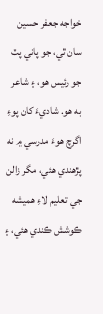خواجه جعفر حسين سان ٿي، جو پاني پٽ جو رئيس ھو، ۽ شاعر به ھو. شاديءَ کان پوءِ اگرچ ھوءَ مدرسي ۾ نه پڙھندي ھئي، مگر زالن جي تعليم لاءِ ھميشه ڪوشش ڪندي ھئي، ۽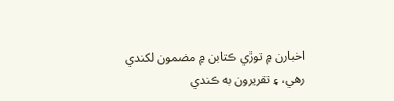اخبارن ۾ توڙي ڪتابن ۾ مضمون لکندي رھي، ۽ تقريرون به ڪندي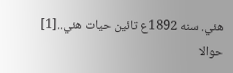ھئي. سنه 1892ع تائين حيات ھئي..[1]
حوالا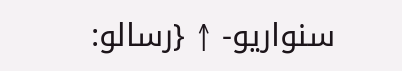سنواريو- ↑ {رسالو: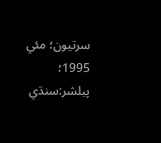سرتيون؛ مئي 1995؛ پبلشر:سنڌي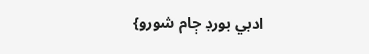ادبي بورڊ ڄام شورو}